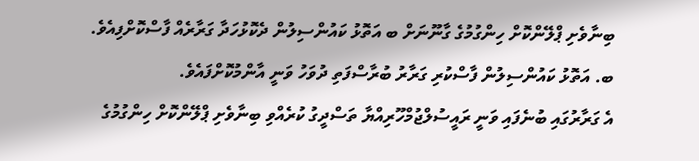ބިނާވެށި ޕްލޭންކޮށް ހިންގުމުގެ ގާނޫނަށް ބ އަތޮޅު ކައުންސިލުން ދެކޮޅުހަދާ ގަރާރެއް ފާސްކޮށްފިއެވެ.
ބ. އަތޮޅު ކައުންސިލުން ފާސްކުރި ގަރާރު ބުރާސްފަތި ދުވަހު ވަނީ އާންމުކޮށްފައެވެ.
އެ ގަރާރުގައި ބުނެފައި ވަނީ ރައީސުލްޖުމްހޫރިއްޔާ ތަސްދީގު ކުރެއްވި ބިނާވެށި ޕްލޭންކޮށް ހިންގުމުގެ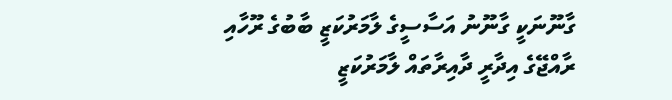ގާނޫނަކީ ގާނޫނު އަސާސީގެ ލާމަރުކަޒީ ބާބުގެ ރޫހާއި ރާއްޖޭގެ އިދާރީ ދާއިރާތައް ލާމަރުކަޒީ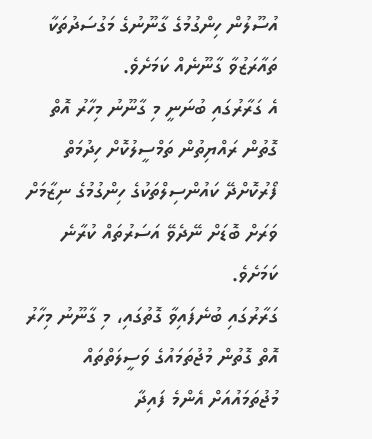އުސޫލުން ހިންގުމުގެ ގާނޫނުގެ މަގުސަދުތަކާ ތައާރަޒުވާ ގާނޫނެއް ކަމަށެވެ.
އެ ގަރާރުގައި ބުނަނީ މި ގާނޫނު މިހާރު އޮތް ގޮތުން ރައްޔިތުން ތަމްސީލުކޮށް ހިދުމަތް ފޯރުކޮށްދޭ ކައުންސިލްތަކުގެ ހިންގުމުގެ ނިޒާމަށް ވަރަށް ބޮޑަށް ނޭދެވޭ އަސަރުތައް ކުރާނެ ކަމަށެވެ.
ގަރާރުގައި ބުނެފައިވާ ގޮތުގައި، މި ގާނޫނު މިހާރު އޮތް ގޮތުން މުޖުތަމައުގެ ވަސީލަތްތައް މުޖުތަމައުއަށް އެންމެ ފައިދާ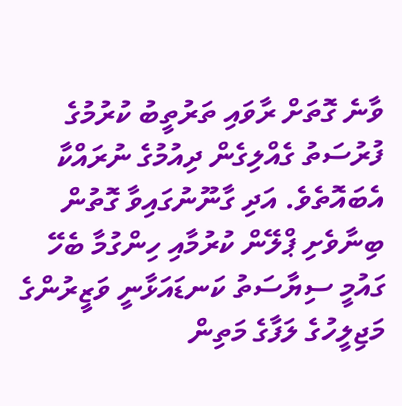ވާނެ ގޮތަށް ރާވައި ތަރުތީބު ކުރުމުގެ ފުރުސަތު ގެއްލިގެން ދިއުމުގެ ނުރައްކާ އެބައޮތެވެ. އަދި ގާނޫނުގައިވާ ގޮތުން ބިނާވެށި ޕްލޭން ކުރުމާއި ހިންގުމާ ބެހޭ ގައުމީ ސިޔާސަތު ކަނޑައަޅާނީ ވަޒީރުންގެ މަޖިލީހުގެ ލަފާގެ މަތިން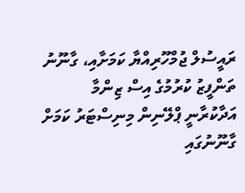ރައީސުލް ޖުމްހޫރިއްޔާ ކަމަށާއި، ގާނޫނު ތަންފީޒު ކުރުމުގެ އިސް ޒިންމާ އަދާކުރާނީ ޕްލޭނިން މިނިސްޓަރު ކަމަށް ގާނޫނުގައި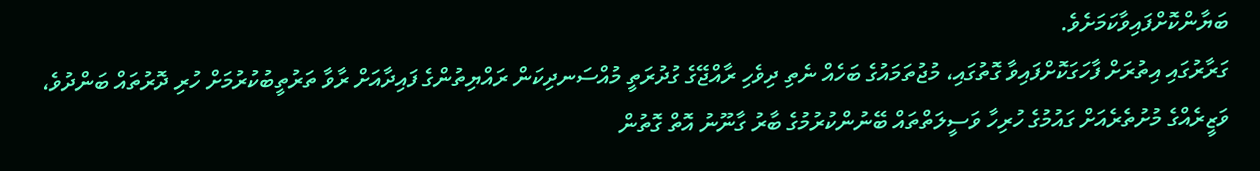ބަޔާންކޮށްފައިވާކަމަށެވެ.
ގަރާރުގައި އިތުރަށް ފާހަގަކޮށްފައިވާ ގޮތުގައި، މުޖުތަމައުގެ ބަހެއް ނެތި ދިވެހި ރާއްޖޭގެ ގުދުރަތީ މުއްސަނދިކަން ރައްޔިތުންގެ ފައިދާއަށް ރާވާ ތަރުތީބުކުރުމަށް ހުރި ދޮރުތައް ބަންދުވެ، ވަޒީރެއްގެ މުށުތެރެއަށް ގައުމުގެ ހުރިހާ ވަސީލަތްތައް ބޭނުންކުރުމުގެ ބާރު ގާނޫނު އޮތް ގޮތުން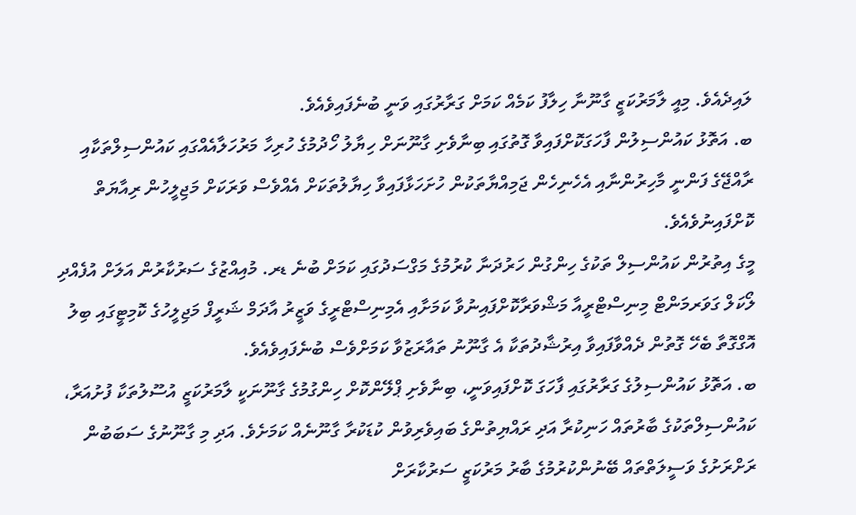ލައިދެއެވެ. މިއީ ލާމަރުކަޒީ ގާނޫނާ ހިލާފު ކަމެއް ކަމަށް ގަރާރުގައި ވަނީ ބުނެފައިވެއެވެ.
ބ. އަތޮޅު ކައުންސިލުން ފާހަގަކޮށްފައިވާ ގޮތުގައި ބިނާވެށި ގާނޫނަށް ހިޔާލު ހޯދުމުގެ ހުރިހާ މަރުހަލާއެއްގައި ކައުންސިލްތަކާއި ރާއްޖޭގެ ފަންނީ މާހިރުންނާއި އެހެނިހެން ޖަމިއްޔާތަކުން ހުށަހަޅާފައިވާ ހިޔާލުތަކަށް އެއްވެސް ވަރަކަށް މަޖިލީހުން ރިއާޔަތް ކޮށްފައިނުވެއެވެ.
މީގެ އިތުރުން ކައުންސިލް ތަކުގެ ހިންގުން ހަރުދަނާ ކުރުމުގެ މަގްސަދުގައި ކަމަށް ބުނެ ޑރ. މުއިއްޒުގެ ސަރުކާރުން އަލަށް އުފެއްދި ލޯކަލް ގަވަރމަންޓް މިނިސްޓްރީއާ މަޝްވަރާކޮށްފައިނުވާ ކަމަށާއި އެމިނިސްޓްރީގެ ވަޒީރު އާދަމް ޝަރީފް މަޖިލީހުގެ ކޮމިޓީގައި ބިލު އޮގްގޮތާ ބެހޭ ގޮތުން ދެއްވާފައިވާ އިރުޝާދުތަކާ އެ ގާނޫނު ތައާރަޒުވާ ކަމަށްވެސް ބުނެފައިވެއެވެ.
ބ. އަތޮޅު ކައުންސިލުގެ ގަރާރުގައި ފާހަގަ ކޮށްފައިވަނީ، ބިނާވެށި ޕްލޭންކޮށް ހިންގުމުގެ ގާނޫނަކީ ލާމަރުކަޒީ އުސޫލުތަކާ ފުށުއަރާ، ކައުންސިލްތަކުގެ ބާރުތައް ހަނިކުރާ އަދި ރައްޔިތުންގެ ބައިވެރިވުން ކުޑަކުރާ ގާނޫނެއް ކަމަށެވެ. އަދި މި ގާނޫނުގެ ސަބަބުން ރަށްރަށުގެ ވަސީލަތްތައް ބޭނުންކުރުމުގެ ބާރު މަރުކަޒީ ސަރުކާރަށް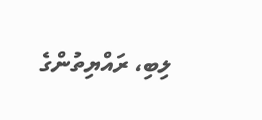ލިބި، ރައްޔިތުންގެ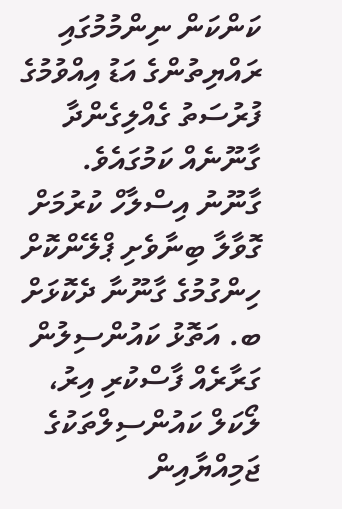ކަންކަން ނިންމުމުގައި ރައްޔިތުންގެ އަޑު އިއްވުމުގެ ފުރުސަތު ގެއްލިގެންދާ ގާނޫނެއް ކަމުގައެވެ.
ގާނޫނު އިސްލާހް ކުރުމަށް ގޮވާލާ ބިނާވެށި ޕްލޭންކޮށް ހިންގުމުގެ ގާނޫނާ ދެކޮޅަށް ބ. އަތޮޅު ކައުންސިލުން ގަރާރެއް ފާސްކުރި އިރު، ލޯކަލް ކައުންސިލްތަކުގެ ޖަމިއްޔާއިން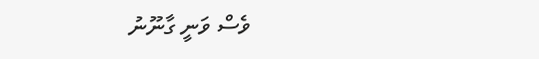ވެސް ވަނީ ގާނޫނު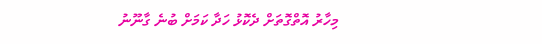މިހާރު އޮތްގޮތަށް ދެކޮޅު ހަދާ ކަމަށް ބުނެ ގާނޫނު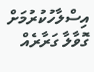އިސްލާހުކުރުމަށް ގޮވާލާ ގަރާރެއް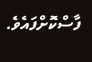ފާސްކޮށްފައެވެ.